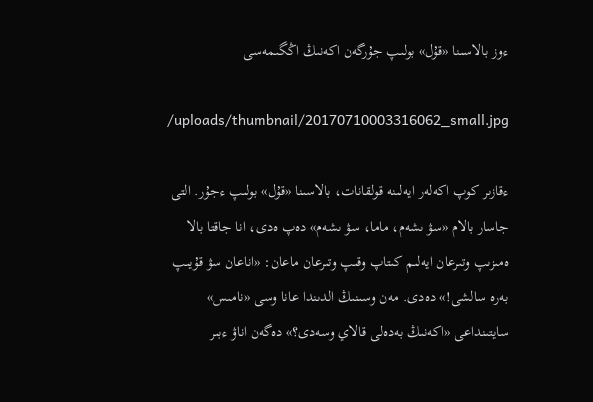ءوز بالاسىنا «قۇل» بولىپ جۇرگەن اكەنىڭ اڭگىمەسى

/uploads/thumbnail/20170710003316062_small.jpg

ءقازىر كوپ اكەلەر ايەلىنە قولقانات، بالاسىنا «قۇل» بولىپ ءجۇر. التى جاسار بالام «سۋ ىشەم، ماما، سۋ ىشەم» دەپ ەدى، انا جاقتا بالا ەمىزىپ وتىرعان ايەلىم كىتاپ وقىپ وتىرعان ماعان: «اناعان سۋ قۇيىپ بەرە سالشى!» دەدى. مەن وسىنىڭ الدىندا عانا وسى «نامىس» سايتىنداعى «اكەنىڭ بەدەلى قالاي وسەدى؟» دەگەن اناۋ ءبىر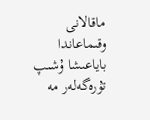ماقالانى وقىماعاندا باياعىشا ۇشىپ تۇرەگەلەر مە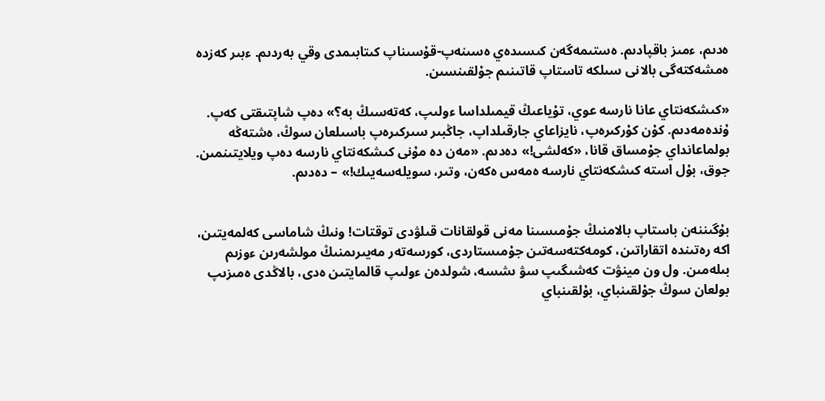ەدىم، ءمىز باقپادىم. ەستىمەگەن كىسىدەي ەسىنەپ-قۇسىناپ كىتابىمدى وقي بەردىم. ءبىر كەزدە ەمشەكتەگى بالانى سىلكە تاستاپ قاتىنىم جۇلقىنسىن.

«كىشكەنتاي عانا نارسە عوي، تۇياعىڭ قيمىلداسا ءولىپ، كەتەسىڭ بە؟» دەپ شاپتىقتى كەپ. ۇندەمەدىم. كۇن كۇركىرەپ، نايزاعاي جارقىلداپ، جاڭبىر سىركىرەپ باسىلعان سوڭ، ەشتەڭە بولماعانداي جۇمساق قانا، «كەلشى!» دەدىم. «مەن دە مۇنى كىشكەنتاي نارسە دەپ ويلايتىنمىن. جوق، بۇل استە كىشكەنتاي نارسە ەمەس ەكەن، وتىر، سويلەسەيىك!» – دەدىم.


بۇگىننەن باستاپ بالامنىڭ جۇمىسىنا مەنى قولقانات قىلۋدى توقتات! ونىڭ شاماسى كەلمەيتىن، اكە رەتىندە اتقاراتىن، كومەكتەسەتىن جۇمىستاردى، كورسەتەر مەيىرىمنىڭ مولشەرىن ءوزىم بىلەمىن. ول ون مينۋت كەشىگىپ سۋ ىشسە، شولدەن ءولىپ قالمايتىن ەدى، بالاڭدى ەمىزىپ بولعان سوڭ جۇلقىنباي، بۇلقىنباي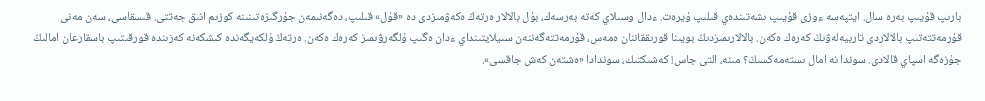بارىپ قۇيىپ بەرە سال. ايتپەسە ءوزى قۇيىپ ىشەتىندەي قىلىپ ۇيرەت. ءدال وسىلاي كەتە بەرسەك، بۇل بالالار ەرتەڭ ەكەۋمىزدى دە «قۇل» قىلىپ، دەگەنىمەن جۇرگىزەتىنىنە كوزىم انىق جەتتى. قىسقاسى، سەن مەنى قۇرمەتتەتىپ بالالاردى تاربيەلەۋىڭ كەرەك ەكەن. بالالارىمىزدىڭ بويىنا قورىققاننان ەمەس، قۇرمەتتەگەننەن سىيلايتىنداي ءدان ەگىپ ۇلگەرۋىمىز كەرەك ەكەن. ەرتەڭ ۇلكەيگەندە كىشكەنە كەزىندە قورقىتىپ باسقارعان امالىڭ جۇزەگە اسپاي قالادى. سوندا نە امال ىستەمەكسىڭ؟ مىنە، التى جاس! كەشىكتىك، سوندادا «ەشتەن كەش جاقسى».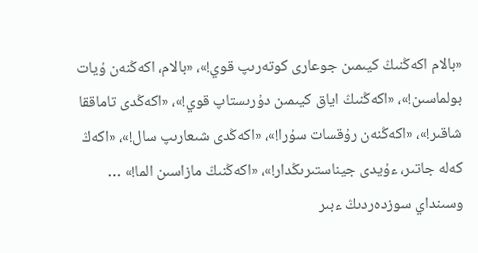«بالام اكەڭنىڭ كيىمىن جوعارى كوتەرىپ قوي!»، «بالام، اكەڭنەن ۇيات بولماسىن!»، «اكەڭنىڭ اياق كيىمىن دۇرىستاپ قوي!»، «اكەڭدى تاماققا شاقىر!»، «اكەڭنەن رۇقسات سۇرا!»، «اكەڭدى شىعارىپ سال!»، «اكەڭ كەلە جاتىر، ءۇيدى جيناستىرىڭدار!»، «اكەڭنىڭ مازاسىن الما!» … وسىنداي سوزدەردىڭ ءبىر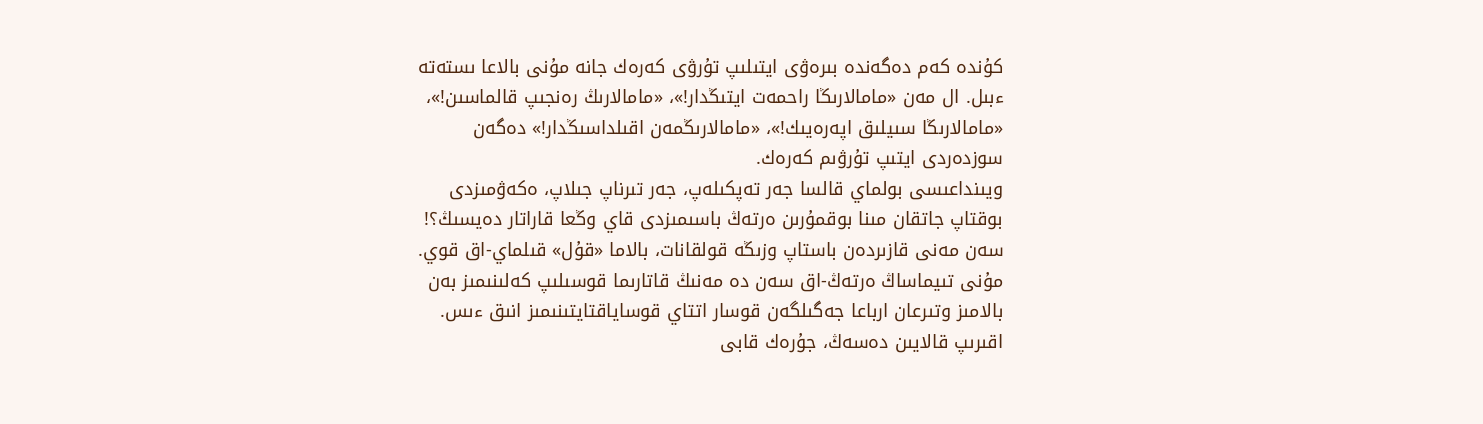كۇندە كەم دەگەندە بىرەۋى ايتىلىپ تۇرۋى كەرەك جانە مۇنى بالاعا ىستەتە ءبىل. ال مەن «مامالارىڭا راحمەت ايتىڭدار!»، «مامالارىڭ رەنجىپ قالماسىن!»، «مامالارىڭا سىيلىق اپەرەيىك!»، «مامالارىڭمەن اقىلداسىڭدار!» دەگەن سوزدەردى ايتىپ تۇرۋىم كەرەك.
ويىنداعىسى بولماي قالسا جەر تەپكىلەپ، جەر تىرناپ جىلاپ، ەكەۋمىزدى بوقتاپ جاتقان مىنا بوقمۇرىن ەرتەڭ باسىمىزدى قاي وڭعا قاراتار دەيسىڭ؟! سەن مەنى قازىردەن باستاپ وزىڭە قولقانات، بالاما «قۇل» قىلماي-اق قوي. مۇنى تىيماساڭ ەرتەڭ-اق سەن دە مەنىڭ قاتارىما قوسىلىپ كەلىنىمىز بەن بالامىز وتىرعان ارباعا جەگىلگەن قوسار اتتاي قوساياقتايتىنىمىز انىق ءىس. اقىرىپ قالايىن دەسەڭ، جۇرەك قابى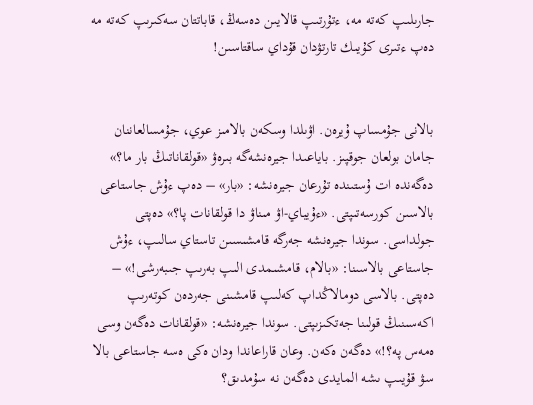جارىلىپ كەتە مە، ءتۇرتىپ قالايىن دەسەڭ، قاباتتان سەكىرىپ كەتە مە دەپ ءتىرى كۇيىك تارتۋدان قۇداي ساقتاسىن!


بالانى جۇمساپ ۇيرەن. اۋىلدا وسكەن بالامىز عوي، جۇمسالعاننان جامان بولعان جوقپىز. باياعىدا جيرەنشەگە بىرەۋ «قولقاناتىڭ بار ما؟» دەگەندە ات ۇستىندە تۇرعان جيرەنشە: «بار» – دەپ ءۇش جاستاعى بالاسىن كورسەتىپتى. «ءۇيباي-اۋ مىناۋ دا قولقانات پا؟» دەپتى جولداسى. سوندا جيرەنشە جەرگە قامشىسىن تاستاي سالىپ، ءۇش جاستاعى بالاسىنا: «بالام، قامشىمدى الىپ بەرىپ جىبەرشى!» – دەپتى. بالاسى دومالاڭداپ كەلىپ قامشىنى جەردەن كوتەرىپ اكەسىنىڭ قولىنا جەتكىزىپتى. سوندا جيرەنشە: «قولقانات دەگەن وسى ەمەس پە؟!» دەگەن ەكەن. وعان قاراعاندا ودان ەكى ەسە جاستاعى بالا سۋ قۇيىپ ىشە المايدى دەگەن نە سۇمدىق؟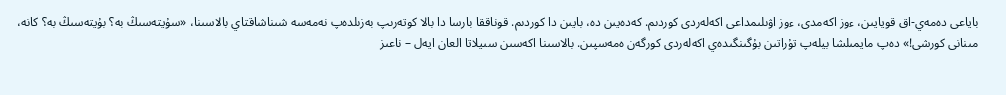باياعى دەمەي-اق قويايىن، ءوز اكەمدى، ءوز اۋىلىمداعى اكەلەردى كوردىم. كەدەيىن دە، بايىن دا كوردىم. قوناققا بارسا دا بالا كوتەرىپ بەزىلدەپ نەمەسە شىناشاقتاي بالاسىنا، «سۇيتەسىڭ بە؟ بۇيتەسىڭ بە؟ كانە، مىنانى كورشى!» دەپ مايمىلشا بيلەپ تۇراتىن بۇگىنگىدەي اكەلەردى كورگەن ەمەسپىن. بالاسىنا اكەسىن سىيلاتا العان ايەل – ناعىز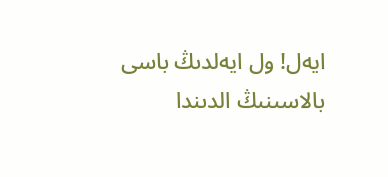ايەل! ول ايەلدىڭ باسى بالاسىنىڭ الدىندا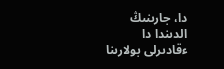دا، جارىنىڭ الدىندا دا ءقادىرلى بولارىنا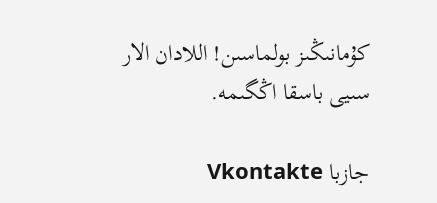كۇمانىڭىز بولماسىن! اللادان الار سىيى باسقا اڭگىمە.

جازبا Vkontakte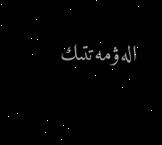الەۋمەتتىك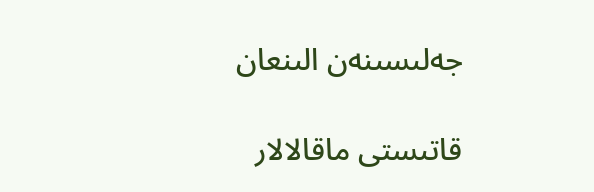جەلىسىنەن الىنعان

قاتىستى ماقالالار